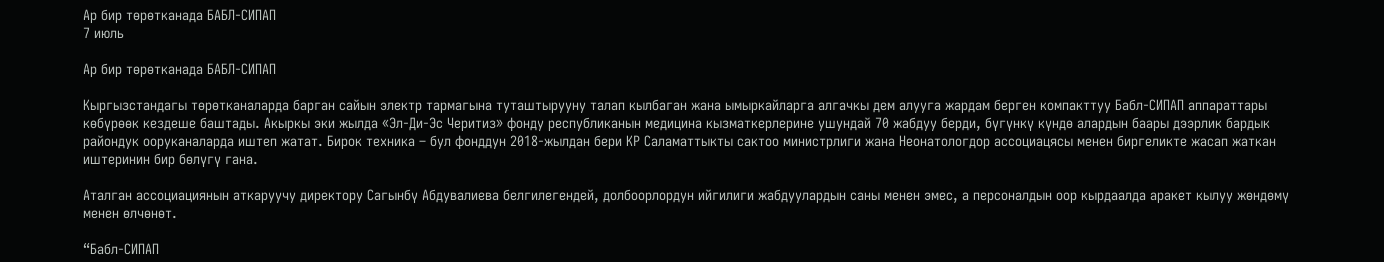Ар бир төрөтканада БАБЛ-СИПАП
7 июль

Ар бир төрөтканада БАБЛ-СИПАП

Кыргызстандагы төрөтканаларда барган сайын электр тармагына туташтырууну талап кылбаган жана ымыркайларга алгачкы дем алууга жардам берген компакттуу Бабл-СИПАП аппараттары көбүрөөк кездеше баштады. Акыркы эки жылда «Эл-Ди-Эс Черитиз» фонду республиканын медицина кызматкерлерине ушундай 70 жабдуу берди, бүгүнкү күндө алардын баары дээрлик бардык райондук ооруканаларда иштеп жатат. Бирок техника – бул фонддун 2018-жылдан бери КР Саламаттыкты сактоо министрлиги жана Неонатологдор ассоциацясы менен биргеликте жасап жаткан иштеринин бир бөлүгү гана.

Аталган ассоциациянын аткаруучу директору Сагынбү Абдувалиева белгилегендей, долбоорлордун ийгилиги жабдуулардын саны менен эмес, а персоналдын оор кырдаалда аракет кылуу жөндөмү менен өлчөнөт.

“Бабл-СИПАП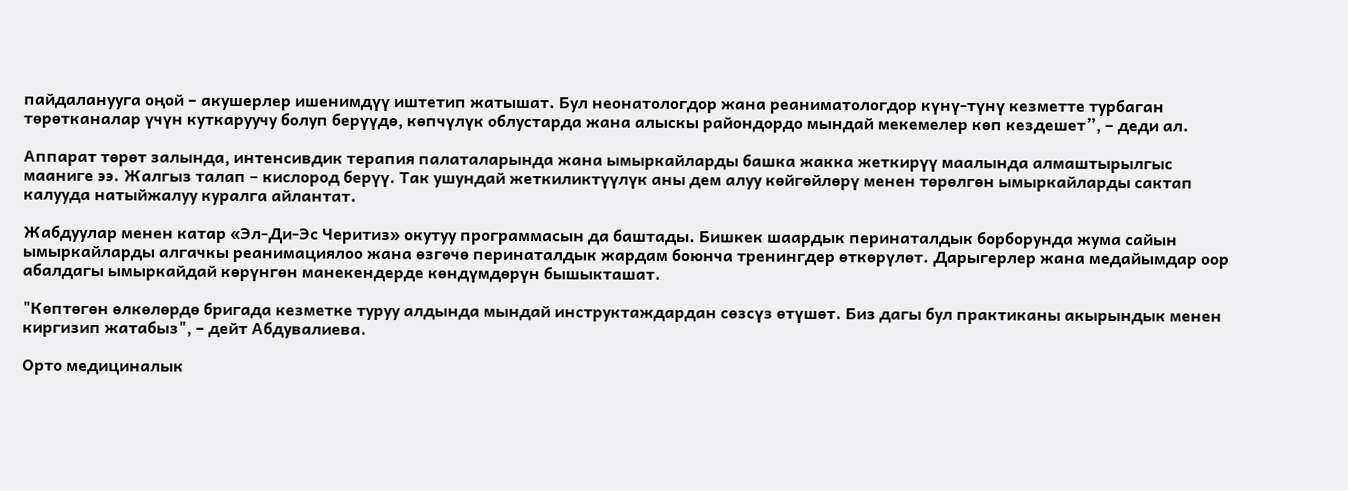пайдаланууга оңой – акушерлер ишенимдүү иштетип жатышат. Бул неонатологдор жана реаниматологдор күнү-түнү кезметте турбаган төрөтканалар үчүн куткаруучу болуп берүүдө, көпчүлүк облустарда жана алыскы райондордо мындай мекемелер көп кездешет”, – деди ал.

Аппарат төрөт залында, интенсивдик терапия палаталарында жана ымыркайларды башка жакка жеткирүү маалында алмаштырылгыс мааниге ээ. Жалгыз талап – кислород берүү. Так ушундай жеткиликтүүлүк аны дем алуу көйгөйлөрү менен төрөлгөн ымыркайларды сактап калууда натыйжалуу куралга айлантат.

Жабдуулар менен катар «Эл-Ди-Эс Черитиз» окутуу программасын да баштады. Бишкек шаардык перинаталдык борборунда жума сайын ымыркайларды алгачкы реанимациялоо жана өзгөчө перинаталдык жардам боюнча тренингдер өткөрүлөт. Дарыгерлер жана медайымдар оор абалдагы ымыркайдай көрүнгөн манекендерде көндүмдөрүн бышыкташат.

"Көптөгөн өлкөлөрдө бригада кезметке туруу алдында мындай инструктаждардан сөзсүз өтүшөт. Биз дагы бул практиканы акырындык менен киргизип жатабыз", – дейт Абдувалиева.

Орто медициналык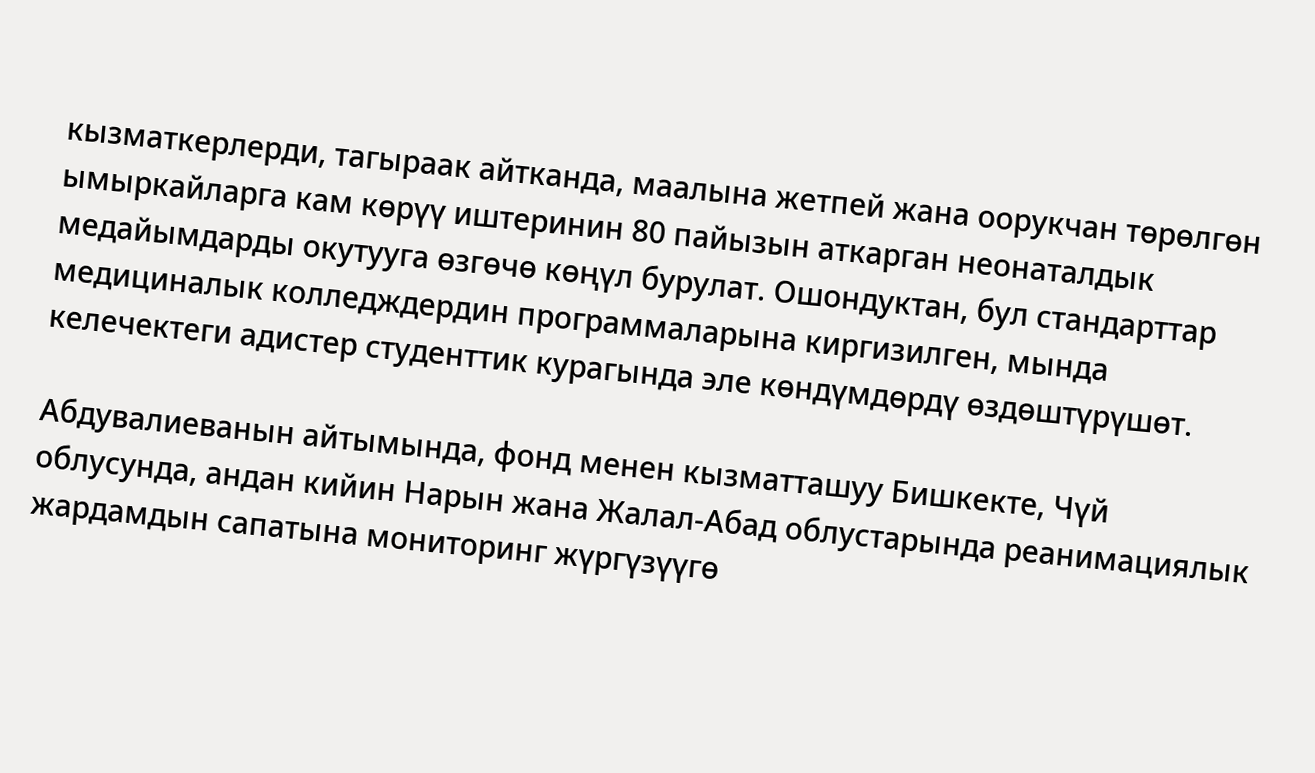кызматкерлерди, тагыраак айтканда, маалына жетпей жана оорукчан төрөлгөн ымыркайларга кам көрүү иштеринин 80 пайызын аткарган неонаталдык медайымдарды окутууга өзгөчө көңүл бурулат. Ошондуктан, бул стандарттар медициналык колледждердин программаларына киргизилген, мында келечектеги адистер студенттик курагында эле көндүмдөрдү өздөштүрүшөт.

Абдувалиеванын айтымында, фонд менен кызматташуу Бишкекте, Чүй облусунда, андан кийин Нарын жана Жалал-Абад облустарында реанимациялык жардамдын сапатына мониторинг жүргүзүүгө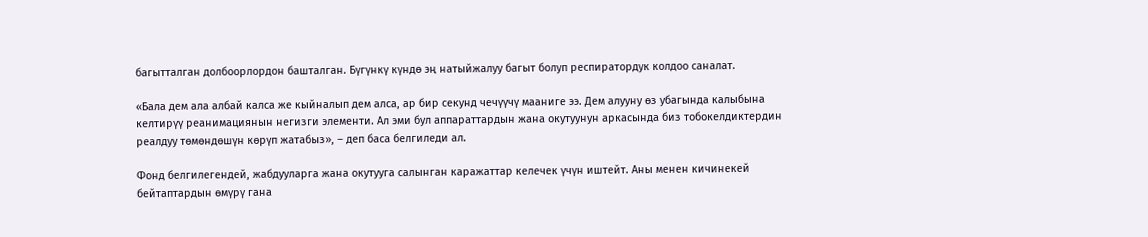багытталган долбоорлордон башталган. Бүгүнкү күндө эң натыйжалуу багыт болуп респиратордук колдоо саналат.

«Бала дем ала албай калса же кыйналып дем алса, ар бир секунд чечүүчү мааниге ээ. Дем алууну өз убагында калыбына келтирүү реанимациянын негизги элементи. Ал эми бул аппараттардын жана окутуунун аркасында биз тобокелдиктердин реалдуу төмөндөшүн көрүп жатабыз», – деп баса белгиледи ал.

Фонд белгилегендей, жабдууларга жана окутууга салынган каражаттар келечек үчүн иштейт. Аны менен кичинекей бейтаптардын өмүрү гана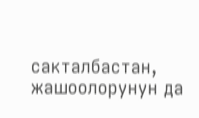сакталбастан, жашоолорунун да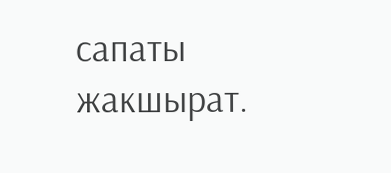сапаты жакшырат.